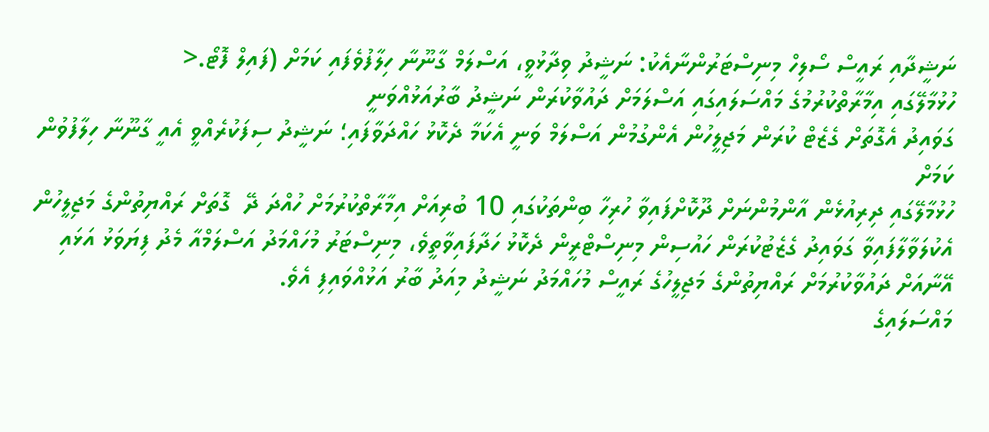ނަޝީދާއި ރައީސް ސޯލިހް މިނިސްޓަރުންނާއެކު: ނަޝީދު ވިދާޅުވީ، އަސްލަމް ގާނޫނާ ހިލާފުވެފައި ކަމަށް (ފައިލް ފޮޓޯ.<
ހުޅުމާލޭގައި އިމާރާތްކުރުމުގެ މައްސަލައިގައި އަސްލަމަށް ދައުވާކުރަން ނަޝީދު ބާރުއަޅުއްވަނީ
ގަވައިދު އެގޮތަށް ގެޒެޓް ކުރަން މަޖިލީހުން އެންގުމުން އަސްލަމް ވަނީ އެކަމާ ދެކޮޅު ހައްދަވާފައި؛ ނަޝީދު ސިފަކުރެއްވީ އެއީ ގާނޫނާ ހިލާފުވުން ކަމަށް
ހުޅުމާލޭގައި ދިރިއުޅެން އާންމުންނަށް ދޫކޮށްފައިވާ ހުރިހާ ބިންތަކުގައި 10 ބުރިއަށް އިމާރާތްކުރުމަށް ހުއްދަ ދޭ  ގޮތަށް ރައްޔިތުންގެ މަޖިލީހުން އެކުލަވާލާފައިވާ ގަވައިދު ގެޒެޓުކުރަން ހައުސިން މިނިސްޓްރީން ދެކޮޅު ހަދާފައިވާތީވެ، މިނިސްޓަރު މުހައްމަދު އަސްލަމްއާ މެދު ފިޔަވަޅު އަޅައި އޭނާއަށް ދައުވާކުރުމަށް ރައްޔިތުންގެ މަޖިލީހުގެ ރައީސް މުހައްމަދު ނަޝީދު މިއަދު ބާރު އަޅުއްވައިފި އެވެ.
މައްސަލައިގެ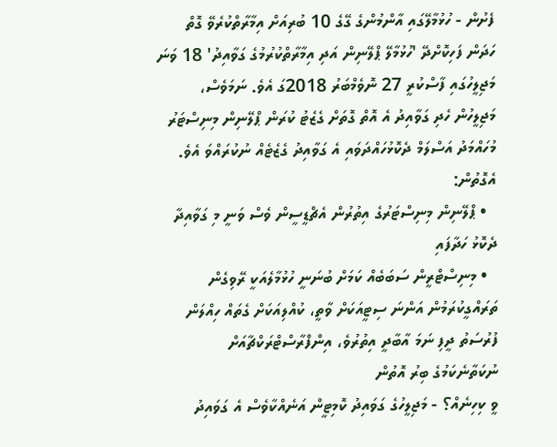ފެށުން - ހުޅުމާލޭގައި އާންމުންގެ ގޭގެ 10 ބުރިއަށް އިމާރާތްކުރެވޭ ގޮތް ހަދަން ފަހިކޮށްދޭ 'ހުޅުމާލޭ ޕްލޭނިން އަދި އިމާރާތްކުރުމުގެ ގަވާއިދު' 18 ވަނަ މަޖިލީހުގައި ފާސްކުރީ 27 ނޮވެމްބަރު 2018ގަ އެވެ. ނަމަވެސް، މަޖިލީހުން ހެދި ގަވާއިދު އެ އޮތް ގޮތަށް ގެޒެޓު ކުރަން ޕްލޭނިން މިނިސްޓަރު މުހައްމަދު އަސްލަމް ދެކޮޅުހައްދަވައި އެ ގަވާއިދު ގެޒެޓެއް ނުކުރައްވަ އެވެ. އެގޮތުން:
  • ޕްލޭނިން މިނިސްޓަރުގެ އިތުރުން އެޗްޑީސީން ވެސް ވަނީ މި ގަވާއިދާ ދެކޮޅު ހަދާފައި
  • މިނިސްޓްރީން ސަބަބެއް ކަމަށް ބުނަނީ ހުޅުމާލެއަކީ ރޭވިގެން ތަރައްގީކުރަމުން އަންނަ ސިޓީއަކަށް ވާތީ، ކުއްލިއަކަށް ގެތައް ހިއްލަން ފުރުސަތު ދީފި ނަމަ އާބާދީ އިތުރުވެ، އިންފްރާސްޓްރަކްޗާއަށް ނުކަތާނެކަމުގެ ބިރު އޮތުން
ވީ ކިހިނެއް؟ - މަޖިލީހުގެ ގަވައިދު ކޮމިޓީން އަނެއްކާވެސް އެ ގަވައިދު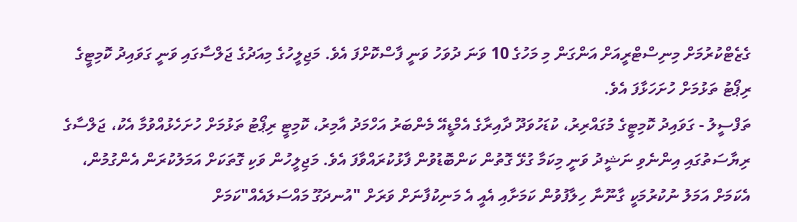ގެޒެޓްކުރުމަށް މިނިސްޓްރީއަށް އަންގަން މި މަހުގެ 10 ވަނަ ދުވަހު ވަނީ ފާސްކޮށްފަ އެވެ. މަޖިލީހުގެ މިއަދުގެ ޖަލްސާގައި ވަނީ ގަވައިދު ކޮމިޓީގެ ރިޕޯޓު ތަޅުމަށް ހުށަހަޅާފަ އެވެ.
ތަފްސީލު - ގަވައިދު ކޮމިޓީގެ މުގައްރިރު، ކުޑަހުވަދޫ ދާއިރާގެ އެމްޑީއޭ މެންބަރު އަހްމަދު އާމިރު، ކޮމިޓީ ރިޕޯޓު ތަޅުމަށް ހުށަހެޅުއްވުމާ އެކު، ޖަލްސާގެ ރިޔާސަތުގައި އިންނެވި ނަޝީދު ވަނީ މިކަމާ ގުޅޭ ގޮތުން ކަންބޮޑުވުން ފާޅުކުރައްވާފަ އެވެ. މަޖިލީހުން ވަކި ގޮތަކަށް އަމަލުކުރަން އެންގުމުން، އެކަމަށް އަމަލު ނުކުރުމަކީ ގާނޫނާ ހިލާފުވުން ކަމަށާއި އެއީ އެ މަނިކުފާނަށް ވަރަށް "އުނދަގޫ މައްސަލައެއް"ކަމަށް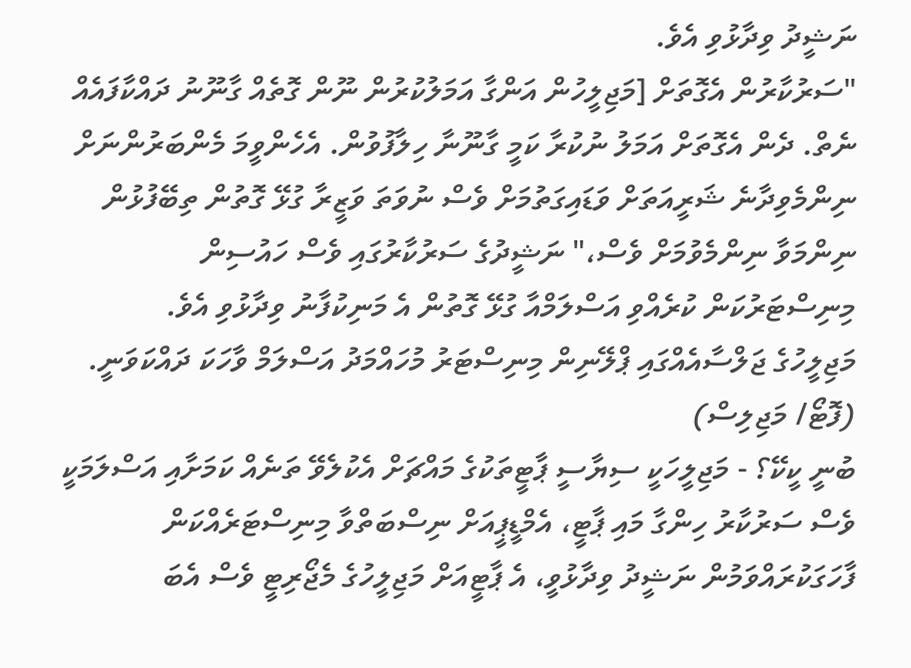ނަޝީދު ވިދާޅުވި އެވެ.
"ސަރުކާރުން އެގޮތަށް [މަޖިލީހުން އަންގާ އަމަލުކުރުން ނޫން ގޮތެއް ގާނޫނު ދައްކާފައެއް ނެތް. ދެން އެގޮތަށް އަމަލު ނުކުރާ ކަމީ ގާނޫނާ ހިލާފުވުން. އެހެންވީމަ މެންބަރުންނަށް ނިންމެވިދާނެ ޝަރީއަތަށް ވަޑައިގަތުމަށް ވެސް ނުވަތަ ވަޒީރާ ގުޅޭ ގޮތުން ތިބޭފުޅުން ނިންމަވާ ނިންމެވުމަށް ވެސް،" ނަޝީދުގެ ސަރުކާރުގައި ވެސް ހައުސިން މިނިސްޓަރުކަން ކުރެއްވި އަސްލަމްއާ ގުޅޭ ގޮތުން އެ މަނިކުފާނު ވިދާޅުވި އެވެ.
މަޖިލީހުގެ ޖަލްސާއެއްގައި ޕްލޭނިން މިނިސްޓަރު މުހައްމަދު އަސްލަމް ވާހަކަ ދައްކަވަނީ. (ފޮޓޯ/ މަޖިލިސް)
ބުނީ ކީކޭ؟ - މަޖިލީހަކީ ސިޔާސީ ޕާޓީތަކުގެ މައްޗަށް އެކުލެވޭ ތަނެއް ކަމަށާއި އަސްލަމަކީ ވެސް ސަރުކާރު ހިންގާ މައި ޕާޓީ، އެމްޑީޕީއަށް ނިސްބަތްވާ މިނިސްޓަރެއްކަން ފާހަގަކުރައްވަމުން ނަޝީދު ވިދާޅުވީ، އެ ޕާޓީއަށް މަޖިލީހުގެ މެޖޯރިޓީ ވެސް އެބަ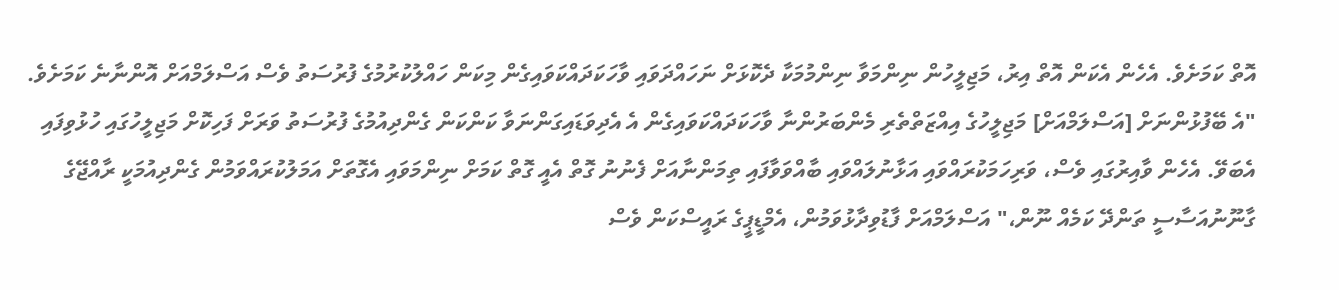އޮތް ކަމަށެވެ. އެހެން އެކަން އޮތް އިރު، މަޖިލީހުން ނިންމަވާ ނިންމުމަކާ ދެކޮޅަށް ނަހައްދަވައި ވާހަކަދައްކަވައިގެން މިކަން ހައްލުކުރުމުގެ ފުރުސަތު ވެސް އަސްލަމްއަށް އޮންނާނެ ކަމަށެވެ.
"އެ ބޭފުޅުންނަށް [އަސްލަމްއަށް] މަޖިލީހުގެ އިއްޒަތްތެރި މެންބަރުންނާ ވާހަކަދައްކަވައިގެން އެ އެދިވަޑައިގަންނަވާ ކަންކަން ގެންދިއުމުގެ ފުރުސަތު ވަރަށް ފަހިކޮށް މަޖިލީހުގައި ހުޅުވިފައި އެބަވޭ. އެހެން ވާއިރުގައި ވެސް، ވަރިހަމަކުރައްވައި އަޅާނުލައްވައި ބާއްވަވާފައި ތިމަންނާއަށް ފެނުނު ގޮތް އެއީ ގޮތް ކަމަށް ނިންމަވައި އެގޮތަށް އަމަލުކުރައްވަމުން ގެންދިއުމަކީ ރާއްޖޭގެ ގާނޫނުއަސާސީ ތަންދޭ ކަމެއް ނޫން،" އަސްލަމްއަށް ފާޑުވިދާޅުވަމުން، އެމްޑީޕީގެ ރައީސްކަން ވެސް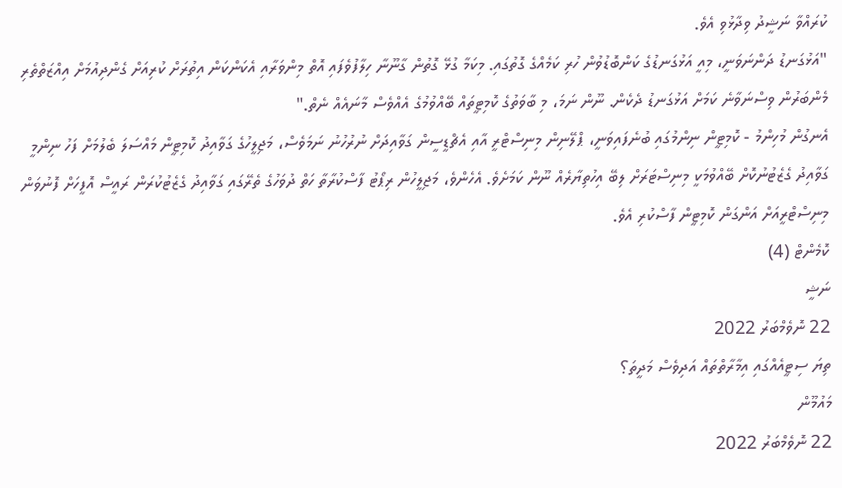ކުރައްވާ ނަޝީދު ވިދާޅުވި އެވެ.
"އަޅުގަނޑު ދަންނަވަނީ، މިއީ އަޅުގަނޑުގެ ކަންބޮޑުވުން ހުރި ކަމެއްގެ ގޮތުގައި. މިކަމާ ގުޅޭ ގޮތުން ގާނޫނާ ހިލާފުވެފައި އޮތް މިންވަރާއި އެކަންކަން އިތުރަށް ކުރިއަށް ގެންދިއުމަށް އިއްޒަތްތެރި މެންބަރުން ވިސްނަވާނެ ކަމަށް އަޅުގަނޑު ދެކެން. ނޫން ނަމަ، މި ބާވަތުގެ ކޮމިޓީތައް ބޭއްވުމުގެ އެއްވެސް މާނައެއް ނެތް."
އެނގުން މުހިންމު - ކޮމިޓީން ނިންމުގައި ބުނެފައިވަނީ، ޕްލޭނިން މިނިސްޓްރީ އާއި އެޗްޑީސީން ގަވާއިދަށް ނުރުހުނު ނަމަވެސް، މަޖިލީހުގެ ގަވާއިދު ކޮމިޓީން މައްސަލަ ބެލުމަށް ފަހު ނިންމީ ގަވާއިދު ގެޒެޓުނުކޮށް ބޭއްވުމަކީ މިނިސްޓަރަށް ލިބޭ އިހުތިޔާރެއް ނޫން ކަމަށެވެ. އެހެންވެ، މަޖިލީހުން ރިޕޯޓު ފާސްކުރާތާ ހަތް ދުވަހުގެ ތެރޭގައި ގަވާއިދު ގެޒެޓުކުރަން ރައީސް އޮފީހަށް ފޮނުވަން މިނިސްޓްރީއަށް އަންގަން ކޮމިޓީން ފާސްކުރި އެވެ.
ކޮމެންޓް (4)
ނަޝީ
22 ނޮވެމްބަރު 2022
ތިޔަ ސިޓީއެއްގައި އިމާރާތްތައް އަދިވެސް މަދީތަ؟
މައުމޫން
22 ނޮވެމްބަރު 2022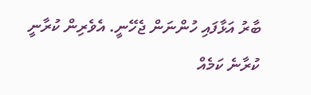ބާރު އަޅާފައި ހުންނަން ޖެހޭނީ. އެވެރިން ކުރާނީ ކުރާނެ ކަމެއް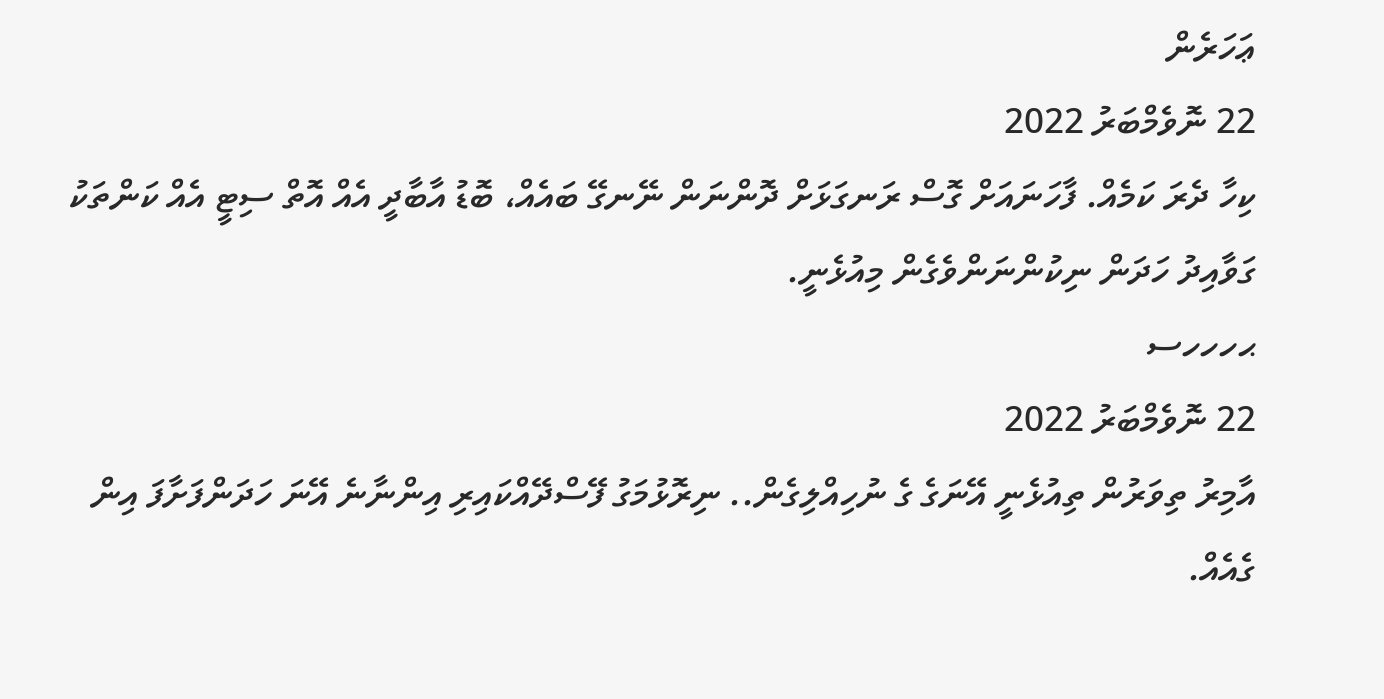ޢަހަރެން
22 ނޮވެމްބަރު 2022
ކިހާ ދެރަ ކަމެއް. ފާހަނައަށް ގޮސް ރަނގަޅަށް ދޮންނަން ނޭނގޭ ބައެއް، ބޮޑު އާބާދީ އެއް އޮތް ސިޓީ އެއް ކަންތަކު ގަވާއިދު ހަދަން ނިކުންނަންވެގެން މިއުޅެނީ.
ޙހހހސ
22 ނޮވެމްބަރު 2022
އާމިރު ތިވަރުން ތިއުޅެނީ އޭނަގެ ގެ ނުހިއްލިގެން.. ނިރޮޅުމަގު ފޭސްދޭއްކައިރި އިންނާނެ އޭނަ ހަދަންފަށާފަ އިން ގެއެއް.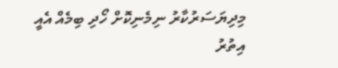މިދިޔަސަރުކާރު ނިމެނިކޮށް ހޯދި ބިމެއް އެއީ
އިތުރު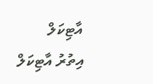އާޓިކަލް
އިތުރު އާޓިކަލް